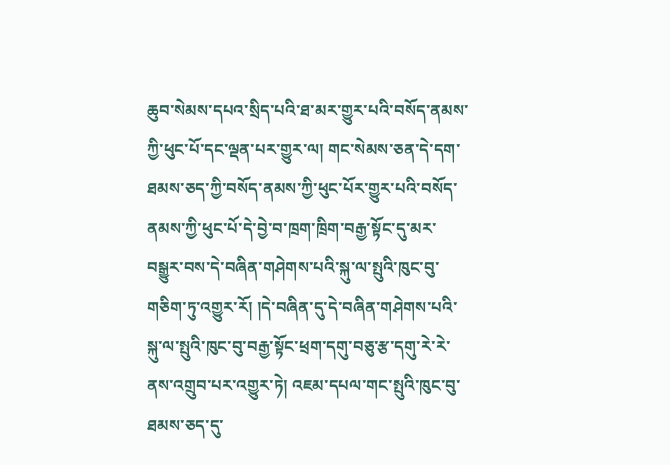ཆུབ་སེམས་དཔའ་སྲིད་པའི་ཐ་མར་གྱུར་པའི་བསོད་ནམས་ཀྱི་ཕུང་པོ་དང་ལྡན་པར་གྱུར་ལ། གང་སེམས་ཅན་དེ་དག་ཐམས་ཅད་ཀྱི་བསོད་ནམས་ཀྱི་ཕུང་པོར་གྱུར་པའི་བསོད་ནམས་ཀྱི་ཕུང་པོ་དེ་བྱེ་བ་ཁྲག་ཁྲིག་བརྒྱ་སྟོང་དུ་མར་བསྒྱུར་བས་དེ་བཞིན་གཤེགས་པའི་སྐུ་ལ་སྤུའི་ཁུང་བུ་གཅིག་ཏུ་འགྱུར་རོ། །དེ་བཞིན་དུ་དེ་བཞིན་གཤེགས་པའི་སྐུ་ལ་སྤུའི་ཁུང་བུ་བརྒྱ་སྟོང་ཕྲག་དགུ་བཅུ་རྩ་དགུ་རེ་རེ་ནས་འགྲུབ་པར་འགྱུར་ཏེ། འཇམ་དཔལ་གང་སྤུའི་ཁུང་བུ་ཐམས་ཅད་དུ་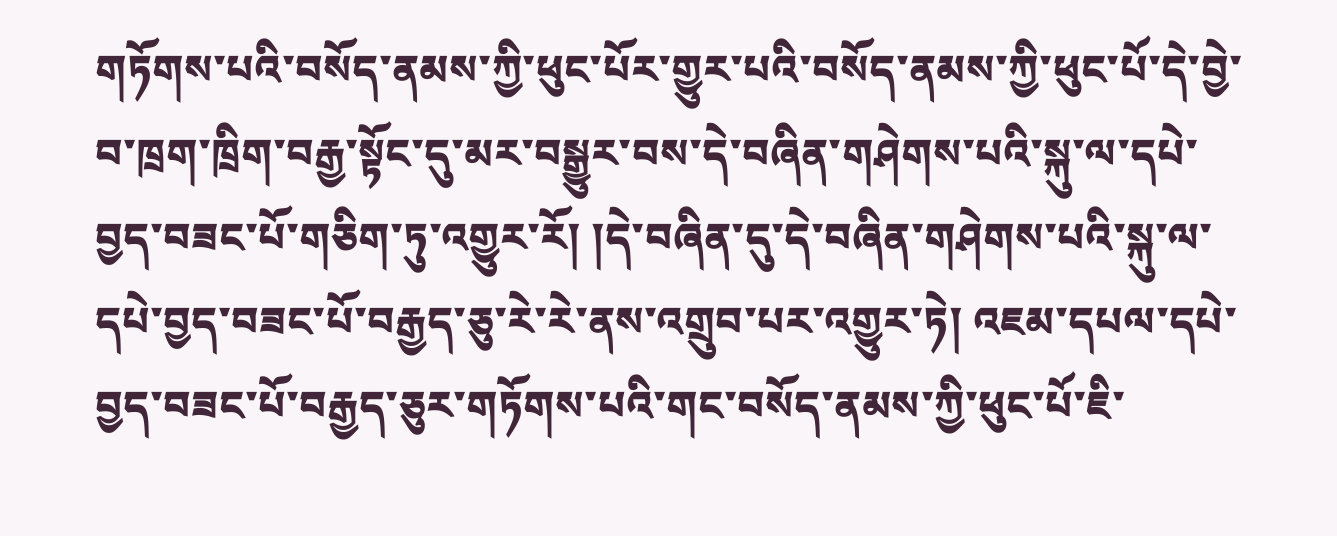གཏོགས་པའི་བསོད་ནམས་ཀྱི་ཕུང་པོར་གྱུར་པའི་བསོད་ནམས་ཀྱི་ཕུང་པོ་དེ་བྱེ་བ་ཁྲག་ཁྲིག་བརྒྱ་སྟོང་དུ་མར་བསྒྱུར་བས་དེ་བཞིན་གཤེགས་པའི་སྐུ་ལ་དཔེ་བྱད་བཟང་པོ་གཅིག་ཏུ་འགྱུར་རོ། །དེ་བཞིན་དུ་དེ་བཞིན་གཤེགས་པའི་སྐུ་ལ་དཔེ་བྱད་བཟང་པོ་བརྒྱད་ཅུ་རེ་རེ་ནས་འགྲུབ་པར་འགྱུར་ཏེ། འཇམ་དཔལ་དཔེ་བྱད་བཟང་པོ་བརྒྱད་ཅུར་གཏོགས་པའི་གང་བསོད་ནམས་ཀྱི་ཕུང་པོ་ཇི་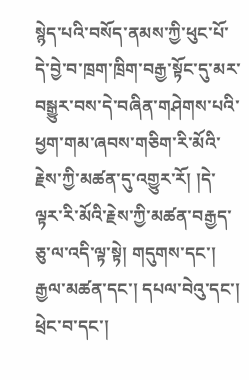སྙེད་པའི་བསོད་ནམས་ཀྱི་ཕུང་པོ་དེ་བྱེ་བ་ཁྲག་ཁྲིག་བརྒྱ་སྟོང་དུ་མར་བསྒྱུར་བས་དེ་བཞིན་གཤེགས་པའི་ཕྱག་གམ་ཞབས་གཅིག་རི་མོའི་རྗེས་ཀྱི་མཚན་དུ་འགྱུར་རོ། །དེ་ལྟར་རི་མོའི་རྗེས་ཀྱི་མཚན་བརྒྱད་ཅུ་ལ་འདི་ལྟ་སྟེ། གདུགས་དང་། རྒྱལ་མཚན་དང་། དཔལ་བེའུ་དང་། ཕྲེང་བ་དང་།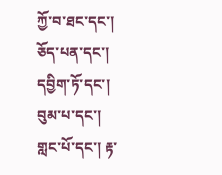ཀྱོ་བ་ཐང་དང་། ཅོད་པན་དང་། དབྱིག་ཏོ་དང་། བུམ་པ་དང་། གླང་པོ་དང་། རྟ་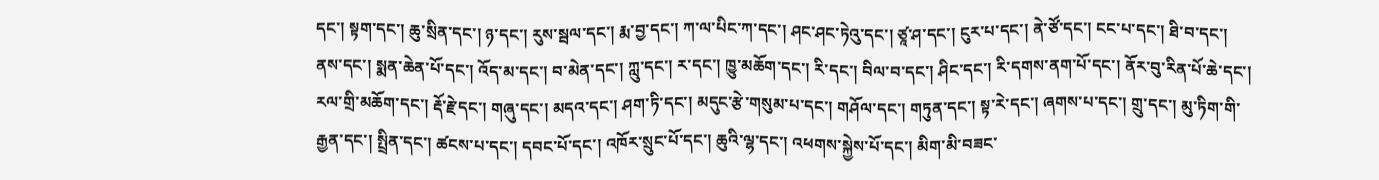དང་། སྟག་དང་། ཆུ་སྲིན་དང་། ཉ་དང་། རུས་སྦལ་དང་། རྨ་བྱ་དང་། ཀ་ལ་པིང་ཀ་དང་། ཤང་ཤང་ཏེའུ་དང་། ཙཱ་ཤ་དང་། ངུར་པ་དང་། ནེ་ཙོ་དང་། ངང་པ་དང་། ཐི་བ་དང་། ནས་དང་། སྨན་ཆེན་པོ་དང་། འོད་མ་དང་། བ་མེན་དང་། ཀླུ་དང་། ར་དང་། ཁྱུ་མཆོག་དང་། རི་དང་། བིལ་བ་དང་། ཤིང་དང་། རི་དགས་ནག་པོ་དང་། ནོར་བུ་རིན་པོ་ཆེ་དང་། རལ་གྲི་མཆོག་དང་། རྡོ་རྗེ་དང་། གཞུ་དང་། མདའ་དང་། ཤག་ཏི་དང་། མདུང་རྩེ་གསུམ་པ་དང་། གཤོལ་དང་། གཏུན་དང་། སྟ་རེ་དང་། ཞགས་པ་དང་། གྲུ་དང་། མུ་ཏིག་གི་རྒྱན་དང་། སྤྲིན་དང་། ཚངས་པ་དང་། དབང་པོ་དང་། འཁོར་སྲུང་པོ་དང་། ཆུའི་ལྷ་དང་། འཕགས་སྐྱེས་པོ་དང་། མིག་མི་བཟང་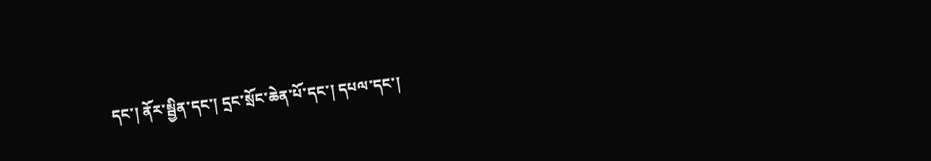དང་། ནོར་སྦྱིན་དང་། དྲང་སྲོང་ཆེན་པོ་དང་། དཔལ་དང་།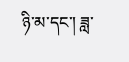ཉི་མ་དང་། ཟླ་